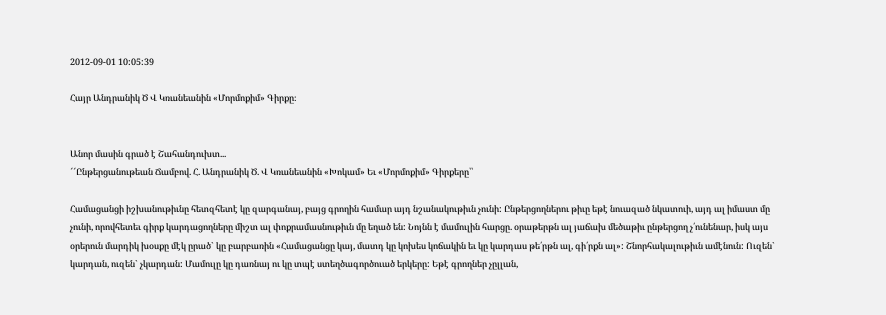2012-09-01 10:05:39

Հայր Անդրանիկ Ծ Վ Կռանեանին «Մորմոքիմ» Գիրքը։


Անոր մասին գրած է Շահանդուխտ...
՜՜Ընթերցանութեան Ճամբով. Հ. Անդրանիկ Ծ. Վ Կռանեանին «Խոկամ» Եւ «Մորմոքիմ» Գիրքերը՝՝

Համացանցի իշխանութիւնը հետզհետէ կը զարգանայ, բայց գրողին համար այդ նշանակութիւն չունի: Ընթերցողներու թիւը եթէ նուազած նկատուի, այդ ալ իմաստ մը չունի, որովհետեւ գիրք կարդացողները միշտ ալ փոքրամասնութիւն մը եղած են: Նոյնն է մամուլին հարցը. օրաթերթն ալ յաճախ մեծաթիւ ընթերցող չ՛ունենար, իսկ այս օրերուն մարդիկ խօսքը մէկ ըրած` կը բարբառին «Համացանցը կայ, մատդ կը կոխես կոճակին եւ կը կարդաս թե՛րթն ալ, գի՛րքն ալ»: Շնորհակալութիւն ամէնուն: Ուզեն` կարդան, ուզեն` չկարդան: Մամուլը կը դառնայ ու կը տպէ ստեղծագործուած երկերը: Եթէ գրողներ չըլլան,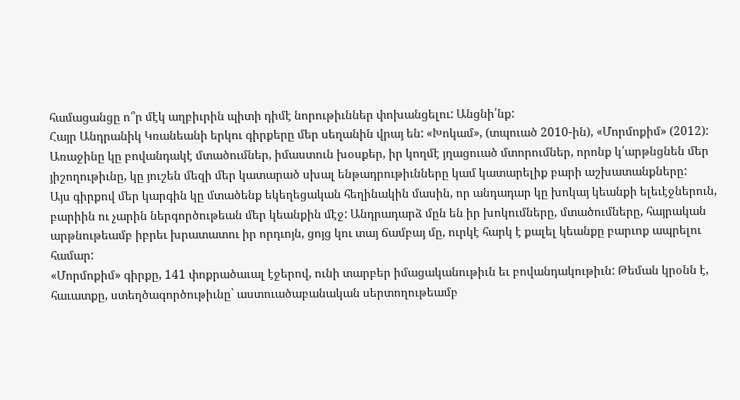համացանցը ո՞ր մէկ աղբիւրին պիտի դիմէ նորութիւններ փոխանցելու: Անցնի՛նք:
Հայր Անդրանիկ Կռանեանի երկու գիրքերը մեր սեղանին վրայ են: «Խոկամ», (տպուած 2010-ին), «Մորմոքիմ» (2012): Առաջինը կը բովանդակէ մտածումներ, իմաստուն խօսքեր, իր կողմէ յղացուած մտորումներ, որոնք կ՛արթնցնեն մեր յիշողութիւնը, կը յուշեն մեզի մեր կատարած սխալ ենթադրութիւնները կամ կատարելիք բարի աշխատանքները:
Այս գիրքով մեր կարգին կը մտածենք եկեղեցական հեղինակին մասին, որ անդադար կը խոկայ կեանքի ելեւէջներուն, բարիին ու չարին ներգործութեան մեր կեանքին մէջ: Անդրադարձ մըն են իր խոկումները, մտածումները, հայրական արթնութեամբ իբրեւ խրատատու իր որդւոյն, ցոյց կու տայ ճամբայ մը, ուրկէ հարկ է քալել կեանքը բարւոք ապրելու համար:
«Մորմոքիմ» գիրքը, 141 փոքրածաւալ էջերով, ունի տարբեր իմացականութիւն եւ բովանդակութիւն: Թեման կրօնն է, հաւատքը, ստեղծագործութիւնը` աստուածաբանական սերտողութեամբ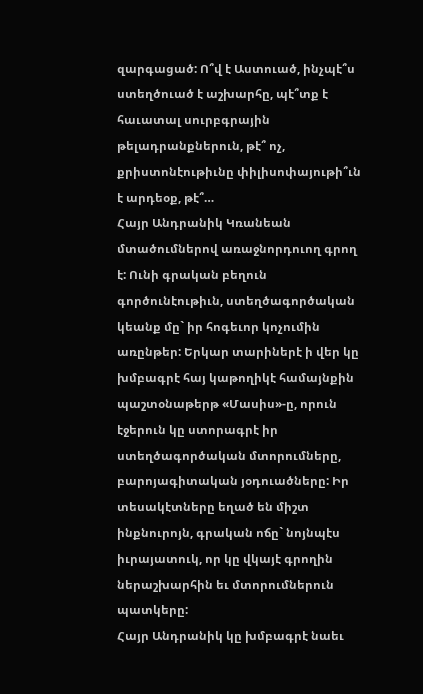զարգացած: Ո՞վ է Աստուած, ինչպէ՞ս ստեղծուած է աշխարհը, պէ՞տք է հաւատալ սուրբգրային թելադրանքներուն, թէ՞ ոչ, քրիստոնէութիւնը փիլիսոփայութի՞ւն է արդեօք, թէ՞…
Հայր Անդրանիկ Կռանեան մտածումներով առաջնորդուող գրող է: Ունի գրական բեղուն գործունէութիւն, ստեղծագործական կեանք մը` իր հոգեւոր կոչումին առընթեր: Երկար տարիներէ ի վեր կը խմբագրէ հայ կաթողիկէ համայնքին պաշտօնաթերթ «Մասիս»-ը, որուն էջերուն կը ստորագրէ իր ստեղծագործական մտորումները, բարոյագիտական յօդուածները: Իր տեսակէտները եղած են միշտ ինքնուրոյն, գրական ոճը` նոյնպէս իւրայատուկ, որ կը վկայէ գրողին ներաշխարհին եւ մտորումներուն պատկերը:
Հայր Անդրանիկ կը խմբագրէ նաեւ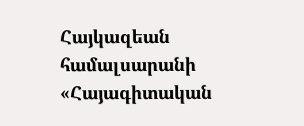Հայկազեան համալսարանի «Հայագիտական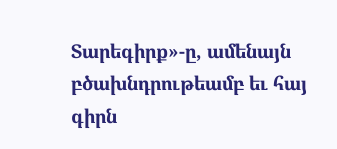Տարեգիրք»-ը, ամենայն բծախնդրութեամբ եւ հայ գիրն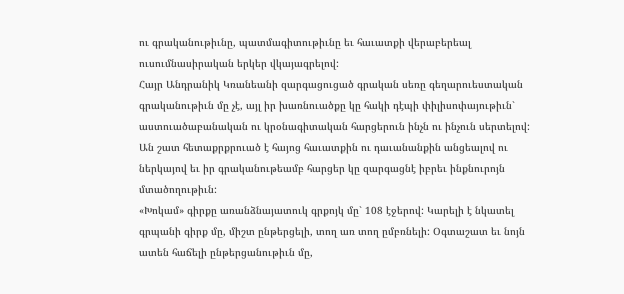ու գրականութիւնը, պատմագիտութիւնը եւ հաւատքի վերաբերեալ ուսումնասիրական երկեր վկայագրելով:
Հայր Անդրանիկ Կռանեանի զարգացուցած գրական սեռը գեղարուեստական գրականութիւն մը չէ, այլ իր խառնուածքը կը հակի դէպի փիլիսոփայութիւն` աստուածաբանական ու կրօնագիտական հարցերուն ինչն ու ինչուն սերտելով: Ան շատ հետաքրքրուած է հայոց հաւատքին ու դաւանանքին անցեալով ու ներկայով եւ իր գրականութեամբ հարցեր կը զարգացնէ իբրեւ ինքնուրոյն մտածողութիւն:
«Խոկամ» գիրքը առանձնայատուկ գրքոյկ մը` 108 էջերով: Կարելի է նկատել գրպանի գիրք մը, միշտ ընթերցելի, տող առ տող ըմբռնելի: Օգտաշատ եւ նոյն ատեն հաճելի ընթերցանութիւն մը,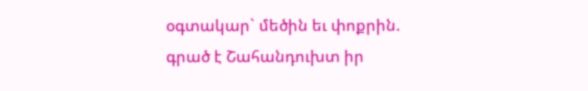օգտակար` մեծին եւ փոքրին. գրած է Շահանդուխտ իր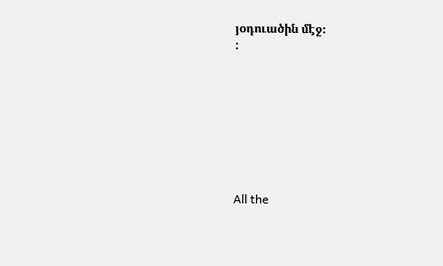յօդուածին մէջ։
:








All the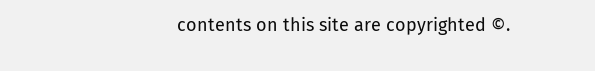contents on this site are copyrighted ©.